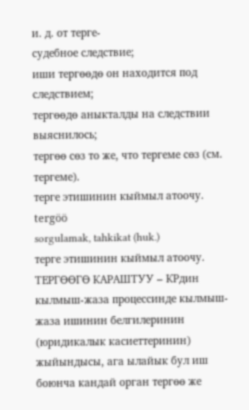и. д. от терге-
судебное следствие;
иши тергөөдө он находится под следствием;
тергөөдө аныкталды на следствии выяснилось;
тергөө сөз то же, что тергеме сөз (см. тергеме).
терге этишинин кыймыл атоочу.
tergöö
sorgulamak, tahkikat (huk.)
терге этишинин кыймыл атоочу.
ТЕРГӨӨГӨ КАРАШТУУ – КРдин кылмыш-жаза процессинде кылмыш-жаза ишинин белгилеринин (юридикалык касиеттеринин) жыйындысы, ага ылайык бул иш боюнча кандай орган тергөө же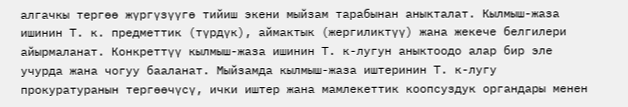алгачкы тергөө жүргүзүүгө тийиш экени мыйзам тарабынан аныкталат. Кылмыш-жаза ишинин Т. к. предметтик (түрдүк), аймактык (жергиликтүү) жана жекече белгилери айырмаланат. Конкреттүү кылмыш-жаза ишинин Т. к-лугун аныктоодо алар бир эле учурда жана чогуу бааланат. Мыйзамда кылмыш-жаза иштеринин Т. к-лугу прокуратуранын тергөөчүсү, ички иштер жана мамлекеттик коопсуздук органдары менен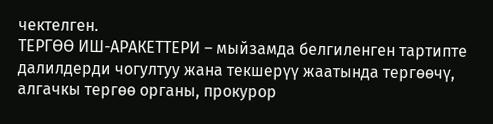чектелген.
ТЕРГӨӨ ИШ-АРАКЕТТЕРИ – мыйзамда белгиленген тартипте далилдерди чогултуу жана текшерүү жаатында тергөөчү, алгачкы тергөө органы, прокурор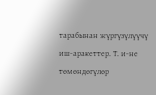тарабынан жүргүзүлүүчү иш-аракеттер. Т. и-не төмөндөгүлөр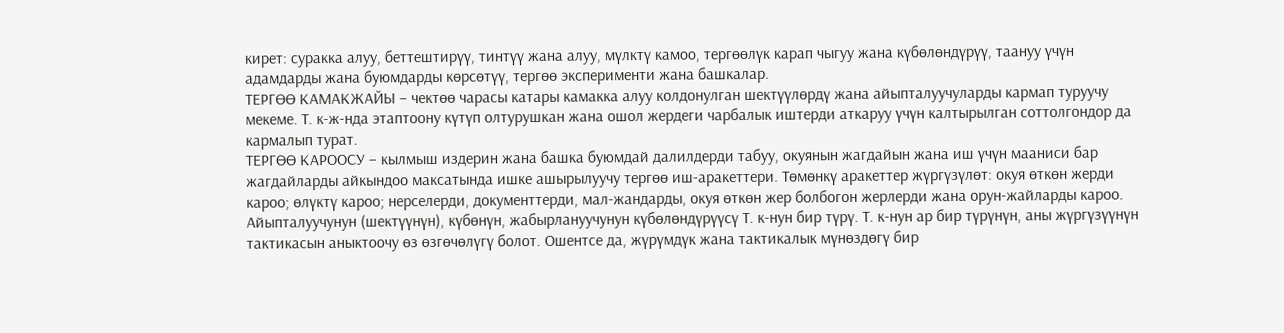кирет: суракка алуу, беттештирүү, тинтүү жана алуу, мүлктү камоо, тергөөлүк карап чыгуу жана күбөлөндүрүү, таануу үчүн адамдарды жана буюмдарды көрсөтүү, тергөө эксперименти жана башкалар.
ТЕРГӨӨ КАМАКЖАЙЫ – чектөө чарасы катары камакка алуу колдонулган шектүүлөрдү жана айыпталуучуларды кармап туруучу мекеме. Т. к-ж-нда этаптоону күтүп олтурушкан жана ошол жердеги чарбалык иштерди аткаруу үчүн калтырылган соттолгондор да кармалып турат.
ТЕРГӨӨ КАРООСУ – кылмыш издерин жана башка буюмдай далилдерди табуу, окуянын жагдайын жана иш үчүн мааниси бар жагдайларды айкындоо максатында ишке ашырылуучу тергөө иш-аракеттери. Төмөнкү аракеттер жүргүзүлөт: окуя өткөн жерди кароо; өлүктү кароо; нерселерди, документтерди, мал-жандарды, окуя өткөн жер болбогон жерлерди жана орун-жайларды кароо. Айыпталуучунун (шектүүнүн), күбөнүн, жабырлануучунун күбөлөндүрүүсү Т. к-нун бир түрү. Т. к-нун ар бир түрүнүн, аны жүргүзүүнүн тактикасын аныктоочу өз өзгөчөлүгү болот. Ошентсе да, жүрүмдүк жана тактикалык мүнөздөгү бир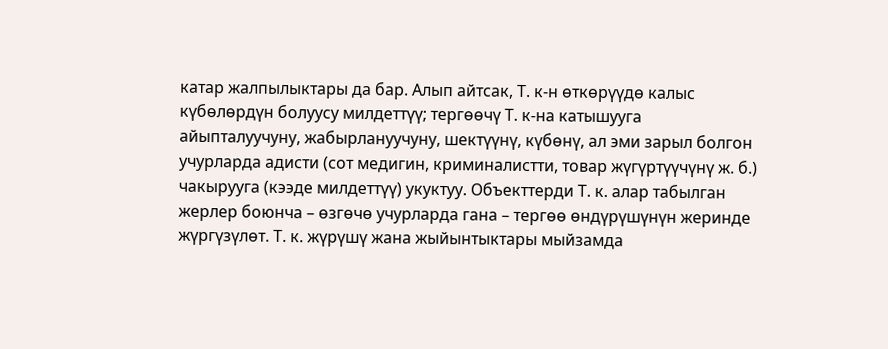катар жалпылыктары да бар. Алып айтсак, Т. к-н өткөрүүдө калыс күбөлөрдүн болуусу милдеттүү; тергөөчү Т. к-на катышууга айыпталуучуну, жабырлануучуну, шектүүнү, күбөнү, ал эми зарыл болгон учурларда адисти (сот медигин, криминалистти, товар жүгүртүүчүнү ж. б.) чакырууга (кээде милдеттүү) укуктуу. Объекттерди Т. к. алар табылган жерлер боюнча – өзгөчө учурларда гана – тергөө өндүрүшүнүн жеринде жүргүзүлөт. Т. к. жүрүшү жана жыйынтыктары мыйзамда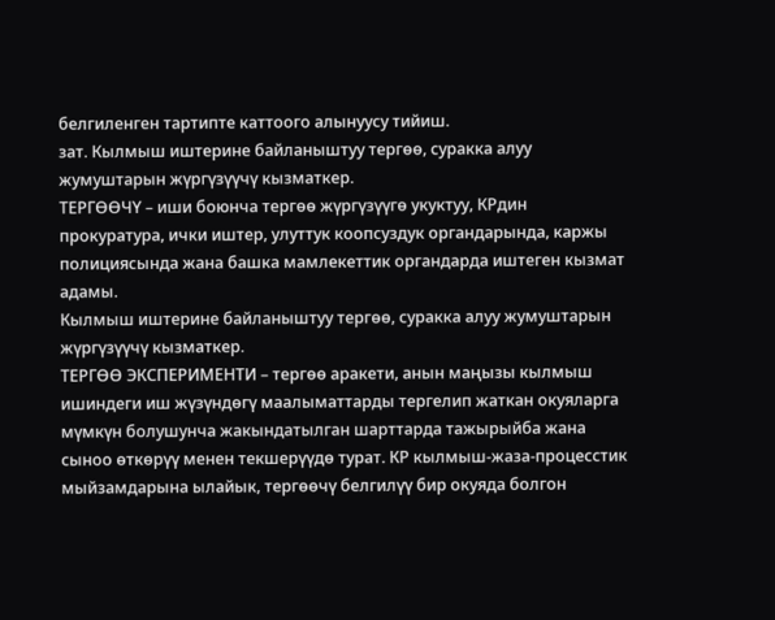белгиленген тартипте каттоого алынуусу тийиш.
зат. Кылмыш иштерине байланыштуу тергөө, суракка алуу жумуштарын жүргүзүүчү кызматкер.
ТЕРГӨӨЧҮ – иши боюнча тергөө жүргүзүүгө укуктуу, КРдин прокуратура, ички иштер, улуттук коопсуздук органдарында, каржы полициясында жана башка мамлекеттик органдарда иштеген кызмат адамы.
Кылмыш иштерине байланыштуу тергөө, суракка алуу жумуштарын жүргүзүүчү кызматкер.
ТЕРГӨӨ ЭКСПЕРИМЕНТИ – тергөө аракети, анын маңызы кылмыш ишиндеги иш жүзүндөгү маалыматтарды тергелип жаткан окуяларга мүмкүн болушунча жакындатылган шарттарда тажырыйба жана сыноо өткөрүү менен текшерүүдө турат. КР кылмыш-жаза-процесстик мыйзамдарына ылайык, тергөөчү белгилүү бир окуяда болгон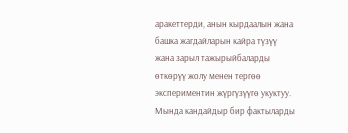аракеттерди, анын кырдаалын жана башка жагдайларын кайра түзүү жана зарыл тажырыйбаларды өткөрүү жолу менен тергөө экспериментин жүргүзүүгө укуктуу. Мында кандайдыр бир фактыларды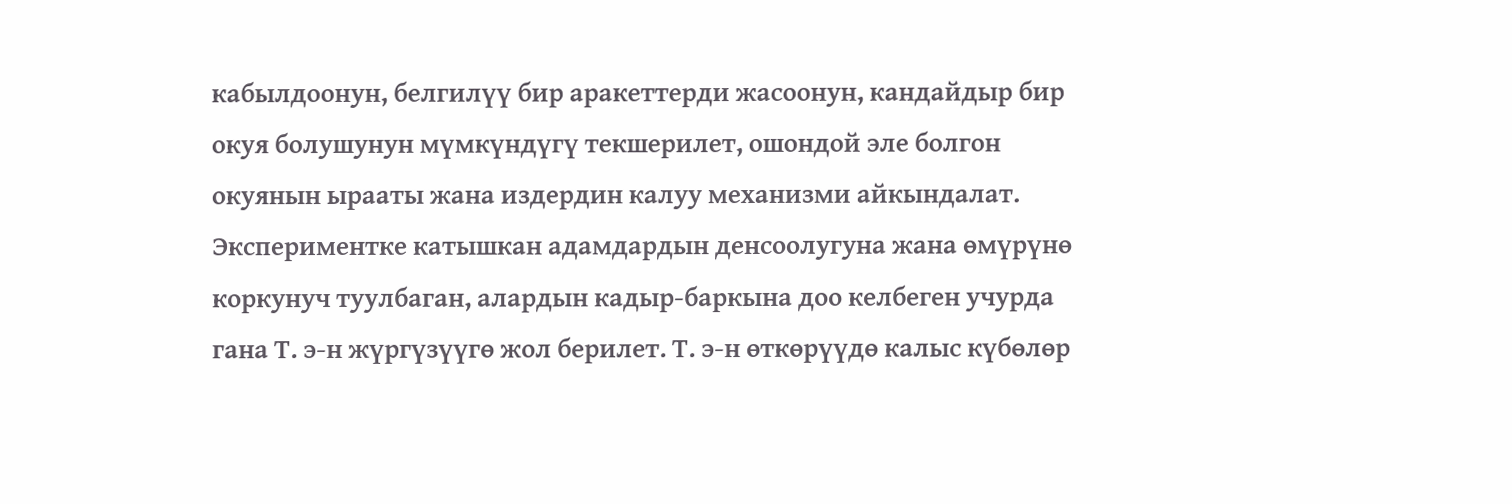кабылдоонун, белгилүү бир аракеттерди жасоонун, кандайдыр бир окуя болушунун мүмкүндүгү текшерилет, ошондой эле болгон окуянын ырааты жана издердин калуу механизми айкындалат. Экспериментке катышкан адамдардын денсоолугуна жана өмүрүнө коркунуч туулбаган, алардын кадыр-баркына доо келбеген учурда гана Т. э-н жүргүзүүгө жол берилет. Т. э-н өткөрүүдө калыс күбөлөр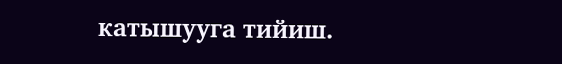катышууга тийиш.